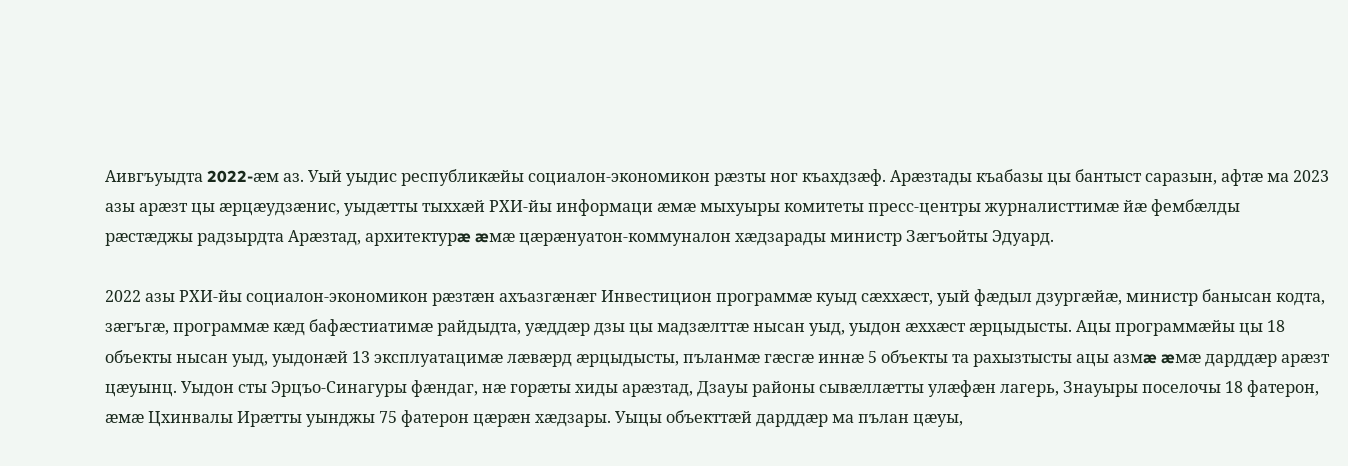Аивгъуыдта 2022-æм аз. Уый уыдис республикæйы социалон-экономикон рæзты ног къахдзæф. Арæзтады къабазы цы бантыст саразын, афтæ ма 2023 азы арæзт цы æрцæудзæнис, уыдæтты тыххæй РХИ-йы информаци æмæ мыхуыры комитеты пресс-центры журналисттимæ йæ фембæлды рæстæджы радзырдта Арæзтад, архитектурæ æмæ цæрæнуатон-коммуналон хæдзарады министр Зæгъойты Эдуард.

2022 азы РХИ-йы социалон-экономикон рæзтæн ахъазгæнæг Инвестицион программæ куыд сæххæст, уый фæдыл дзургæйæ, министр банысан кодта, зæгъгæ, программæ кæд бафæстиатимæ райдыдта, уæддæр дзы цы мадзæлттæ нысан уыд, уыдон æххæст æрцыдысты. Ацы программæйы цы 18 объекты нысан уыд, уыдонæй 13 эксплуатацимæ лæвæрд æрцыдысты, пъланмæ гæсгæ иннæ 5 объекты та рахызтысты ацы азмæ æмæ дарддæр арæзт цæуынц. Уыдон сты Эрцъо-Синагуры фæндаг, нæ горæты хиды арæзтад, Дзауы районы сывæллæтты улæфæн лагерь, Знауыры поселочы 18 фатерон, æмæ Цхинвалы Ирæтты уынджы 75 фатерон цæрæн хæдзары. Уыцы объекттæй дарддæр ма пълан цæуы,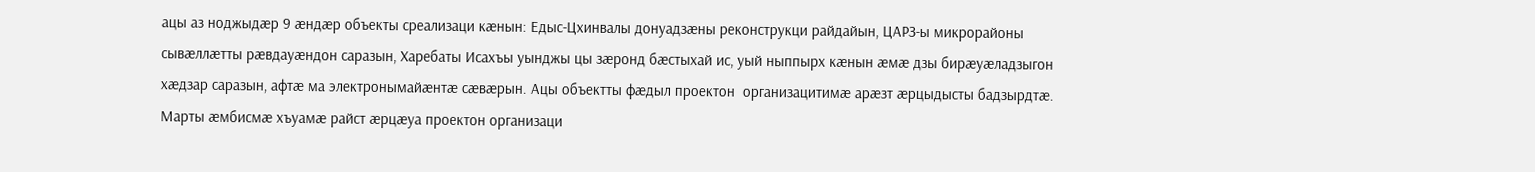ацы аз ноджыдæр 9 æндæр объекты среализаци кæнын: Едыс-Цхинвалы донуадзæны реконструкци райдайын, ЦАРЗ-ы микрорайоны сывæллæтты рæвдауæндон саразын, Харебаты Исахъы уынджы цы зæронд бæстыхай ис, уый ныппырх кæнын æмæ дзы бирæуæладзыгон хæдзар саразын, афтæ ма электронымайæнтæ сæвæрын. Ацы объектты фæдыл проектон  организацитимæ арæзт æрцыдысты бадзырдтæ. Марты æмбисмæ хъуамæ райст æрцæуа проектон организаци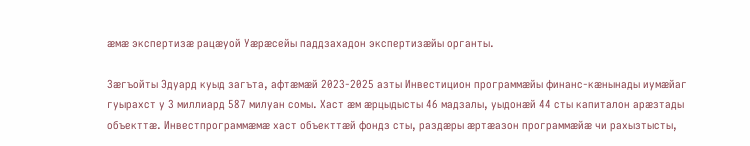æмæ экспертизæ рацæуой Уæрæсейы паддзахадон экспертизæйы органты.

Зæгъойты Эдуард куыд загъта, афтæмæй 2023-2025 азты Инвестицион программæйы финанс-кæнынады иумæйаг гуырахст у 3 миллиард 587 милуан сомы. Хаст æм æрцыдысты 46 мадзалы, уыдонæй 44 сты капиталон арæзтады объекттæ. Инвестпрограммæмæ хаст объекттæй фондз сты, раздæры æртæазон программæйæ чи рахызтысты,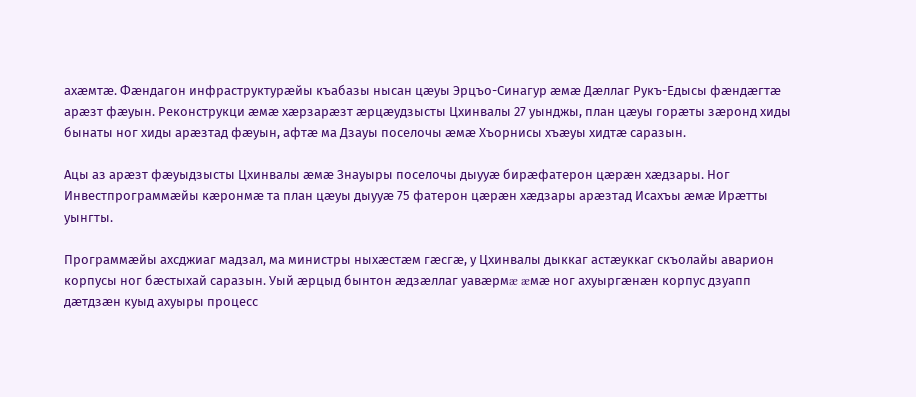ахæмтæ. Фæндагон инфраструктурæйы къабазы нысан цæуы Эрцъо-Синагур æмæ Дæллаг Рукъ-Едысы фæндæгтæ арæзт фæуын. Реконструкци æмæ хæрзарæзт æрцæудзысты Цхинвалы 27 уынджы, план цæуы горæты зæронд хиды бынаты ног хиды арæзтад фæуын, афтæ ма Дзауы поселочы æмæ Хъорнисы хъæуы хидтæ саразын.

Ацы аз арæзт фæуыдзысты Цхинвалы æмæ Знауыры поселочы дыууæ бирæфатерон цæрæн хæдзары. Ног Инвестпрограммæйы кæронмæ та план цæуы дыууæ 75 фатерон цæрæн хæдзары арæзтад Исахъы æмæ Ирæтты уынгты.

Программæйы ахсджиаг мадзал, ма министры ныхæстæм гæсгæ, у Цхинвалы дыккаг астæуккаг скъолайы аварион корпусы ног бæстыхай саразын. Уый æрцыд бынтон æдзæллаг уавæрмæ æмæ ног ахуыргæнæн корпус дзуапп дæтдзæн куыд ахуыры процесс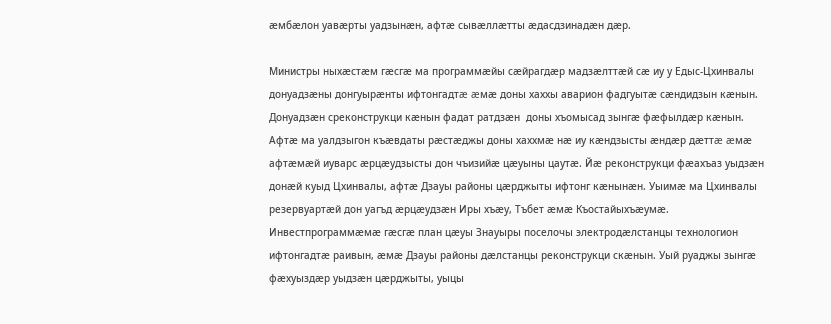æмбæлон уавæрты уадзынæн, афтæ сывæллæтты æдасдзинадæн дæр.

Министры ныхæстæм гæсгæ ма программæйы сæйрагдæр мадзæлттæй сæ иу у Едыс-Цхинвалы донуадзæны донгуырæнты ифтонгадтæ æмæ доны хаххы аварион фадгуытæ сæндидзын кæнын. Донуадзæн среконструкци кæнын фадат ратдзæн  доны хъомысад зынгæ фæфылдæр кæнын. Афтæ ма уалдзыгон къæвдаты рæстæджы доны хаххмæ нæ иу кæндзысты æндæр дæттæ æмæ афтæмæй иуварс æрцæудзысты дон чъизийæ цæуыны цаутæ. Йæ реконструкци фæахъаз уыдзæн донæй куыд Цхинвалы, афтæ Дзауы районы цæрджыты ифтонг кæнынæн. Уыимæ ма Цхинвалы резервуартæй дон уагъд æрцæудзæн Иры хъæу, Тъбет æмæ Къостайыхъæумæ. Инвестпрограммæмæ гæсгæ план цæуы Знауыры поселочы электродæлстанцы технологион ифтонгадтæ раивын, æмæ Дзауы районы дæлстанцы реконструкци скæнын. Уый руаджы зынгæ фæхуыздæр уыдзæн цæрджыты, уыцы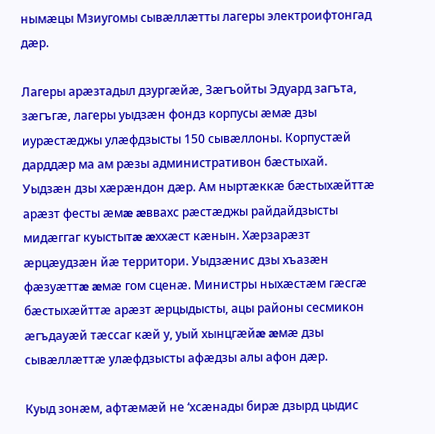нымæцы Мзиугомы сывæллæтты лагеры электроифтонгад дæр.

Лагеры арæзтадыл дзургæйæ, Зæгъойты Эдуард загъта, зæгъгæ, лагеры уыдзæн фондз корпусы æмæ дзы иурæстæджы улæфдзысты 150 сывæллоны. Корпустæй дарддæр ма ам рæзы административон бæстыхай. Уыдзæн дзы хæрæндон дæр. Ам ныртæккæ бæстыхæйттæ арæзт фесты æмæ æввахс рæстæджы райдайдзысты мидæггаг куыстытæ æххæст кæнын. Хæрзарæзт æрцæудзæн йæ территори. Уыдзæнис дзы хъазæн фæзуæттæ æмæ гом сценæ. Министры ныхæстæм гæсгæ бæстыхæйттæ арæзт æрцыдысты, ацы районы сесмикон æгъдауæй тæссаг кæй у, уый хынцгæйæ æмæ дзы сывæллæттæ улæфдзысты афæдзы алы афон дæр.

Куыд зонæм, афтæмæй не ‘хсæнады бирæ дзырд цыдис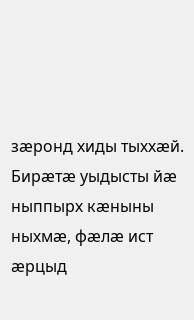зæронд хиды тыххæй. Бирæтæ уыдысты йæ ныппырх кæныны ныхмæ, фæлæ ист æрцыд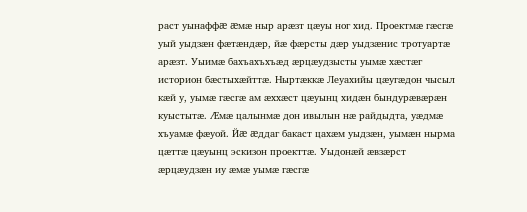раст уынаффæ æмæ ныр арæзт цæуы ног хид. Проектмæ гæсгæ уый уыдзæн фæтæндæр, йæ фæрсты дæр уыдзæнис тротуартæ арæзт. Уыимæ бахъахъхъæд æрцæудзысты уымæ хæстæг историон бæстыхæйттæ. Ныртæккæ Леуахийы цæугæдон чысыл кæй у, уымæ гæсгæ ам æххæст цæуынц хидæн бындурæвæрæн куыстытæ. Æмæ цалынмæ дон ивылын нæ райдыдта, уæдмæ хъуамæ фæуой. Йæ æддаг бакаст цахæм уыдзæн, уымæн нырма цæттæ цæуынц эскизон проекттæ. Уыдонæй æвзæрст æрцæудзæн иу æмæ уымæ гæсгæ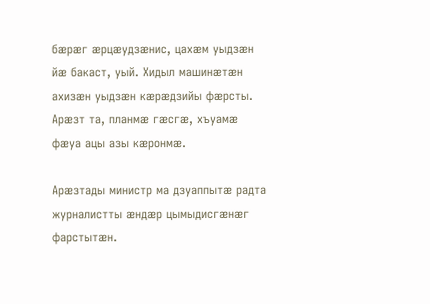бæрæг æрцæудзæнис, цахæм уыдзæн йæ бакаст, уый. Хидыл машинæтæн ахизæн уыдзæн кæрæдзийы фæрсты. Арæзт та, планмæ гæсгæ, хъуамæ фæуа ацы азы кæронмæ.

Арæзтады министр ма дзуаппытæ радта журналистты æндæр цымыдисгæнæг фарстытæн.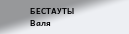БЕСТАУТЫ Валя